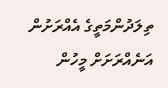ތިލަދުންމަތީގެ އެއްރަށުން އަނެއްރަށަށް މީހުން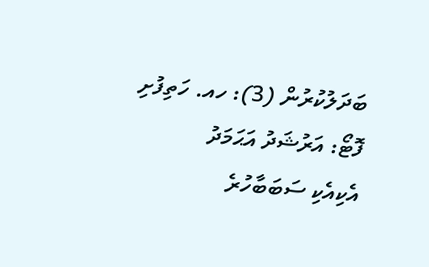ބަދަލުކުރުން (3): ހއ. ހަތިފުށި
ފޮޓޯ: އަރުޝަދު އަޙަމަދު
އެކިއެކި ސަބަބާހުރެ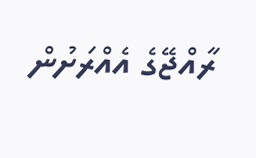ރާއްޖޭގެ އެއްރަށުން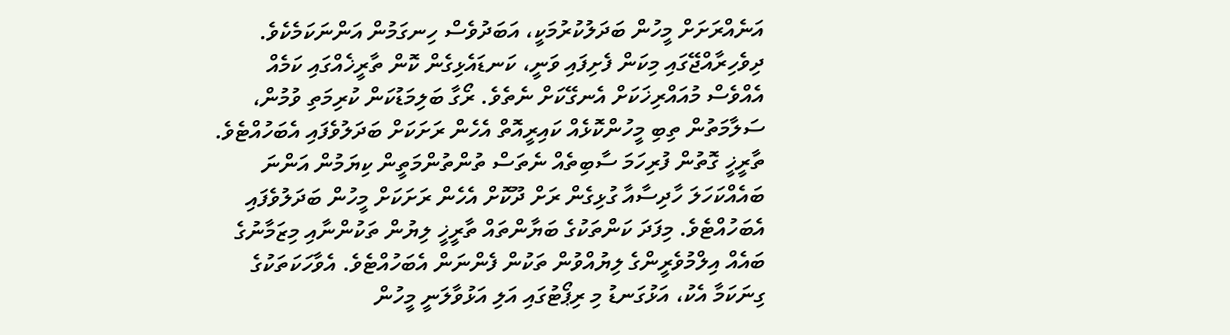އަނެއްރަށަށް މީހުން ބަދަލުކުރުމަކީ، އަބަދުވެސް ހިނގަމުން އަންނަކަމެކެވެ. ދިވެހިރާއްޖޭގައި މިކަން ފެށިފައި ވަނީ، ކަނޑައެޅިގެން ކޮން ތާރީޚެއްގައި ކަމެއް އެއްވެސް މުއައްރިޚަކަށް އެނގޭކަށް ނެތެވެ. ރޯގާ ބަލިމަޑުކަން ކުރިމަތި ވުމުން، ސަލާމަތުން ތިބި މީހުންކޮޅެއް ކައިރީއޮތް އެހެން ރަށަކަށް ބަދަލުވެފައި އެބަހުއްޓެވެ. ތާރީޚީ ގޮތުން ފުރިހަމަ ސާބިތެއް ނެތަސް ތުންތުންމަތީން ކިޔަމުން އަންނަ ބައެއްކަހަލަ ހާދިސާއާ ގުޅިގެން ރަށް ދޫކޮށް އެހެން ރަށަކަށް މީހުން ބަދަލުވެފައި އެބަހުއްޓެވެ. މިފަދަ ކަންތަކުގެ ބަޔާންތައް ތާރީޚީ ލިޔުން ތަކުންނާއި މިޒަމާނުގެ ބައެއް އިލްމުވެރީންގެ ލިޔުއްވުން ތަކުން ފެންނަން އެބަހުއްޓެވެ. އެވާހަކަތަކުގެ ގިނަކަމާ އެކު، އަޅުގަނޑު މި ރިޕޯޓުގައި އަލި އަޅުވާލަނީ މީހުން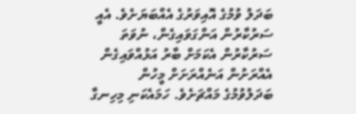ބަދަލު ވުމުގެ އޮއިވަރުގެ އެއްބަޔަށެވެ. އެއީ ސަރުކާރުން އަންގަވައިގެން، ނުވަތަ ސަރުކާރުން އެކަމަށް ބާރު އަޅުއްވައިގެން އެއްރަށުން އަނެއްރަށަށް މީހުން ބަދަލުވުމުގެ މައްޗަށެވެ. ހަމައެކަނި މިހިނގާ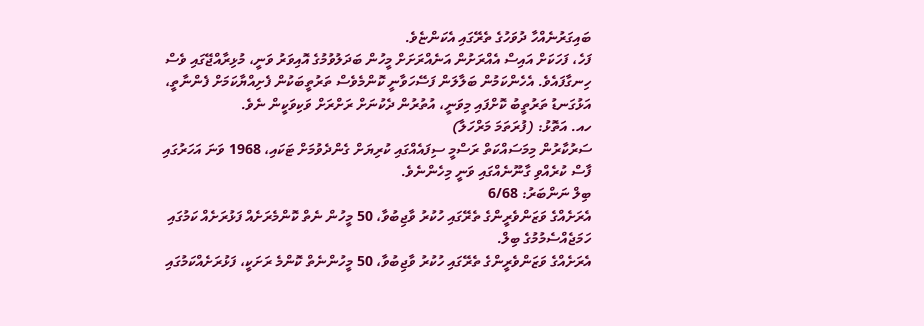ބައިގަރުނެއްހާ ދުވަހުގެ ތެރޭގައި އެކަންޏެވެ.
ފަހެ، ފަހަކަށް އައިސް އެއްރަށުން އަނެއްރަށަށް މީހުން ބަދަލުވުމުގެ އޮއިވަރު ވަނީ، މުޅިރާއްޖޭގައި ވެސް ހިނގާފައެވެ. އެހެންކަމުން ބަލާލަން ފަސޭހަވާނީ ކޮންމެވެސް ތަރުތީބަކުން ފެށިއްޔާކަމަށް ފެންނާތީ، އަޅުގަނޑު ތަރުތީބު ކޮށްފައި މިވަނީ، އުތުރުން ދެކުނަށް ރަށްރަށް ވަކިވަކީން ނެވެ.
ހއ. އަތޮޅު: (ފުރަތަމަ މަރްހަލާ)
ސަރުކާރުން މިމަސައްކަތް ރަސްމީ ސިފައެއްގައި ކުރިޔަށް ގެންދެވުމަށް ޓަކައި، 1968 ވަނަ އަހަރުގައި ފާސް ކުރެއްވި ގާނޫނެއްގައި ވަނީ މިހެންނެވެ.
ބިލް ނަންބަރު: 6/68
އެރަށެއްގެ ވަޒަންވެރީންގެ ތެރޭގައި ހުކުރު ވާޖިބުވާ، 50 މީހުން ނެތް ކޮންމެރަށެއް ފަޅުރަށެއް ކަމުގައި ހަމަޖެއްސެމުމުގެ ބިލް.
އެރަށެއްގެ ވަޒަންވެރީންގެ ތެރޭގައި ހުކުރު ވާޖިބުވާ، 50 މީހުންނެތް ކޮންމެ ރަށަކީ، ފަޅުރަށެއްކަމުގައި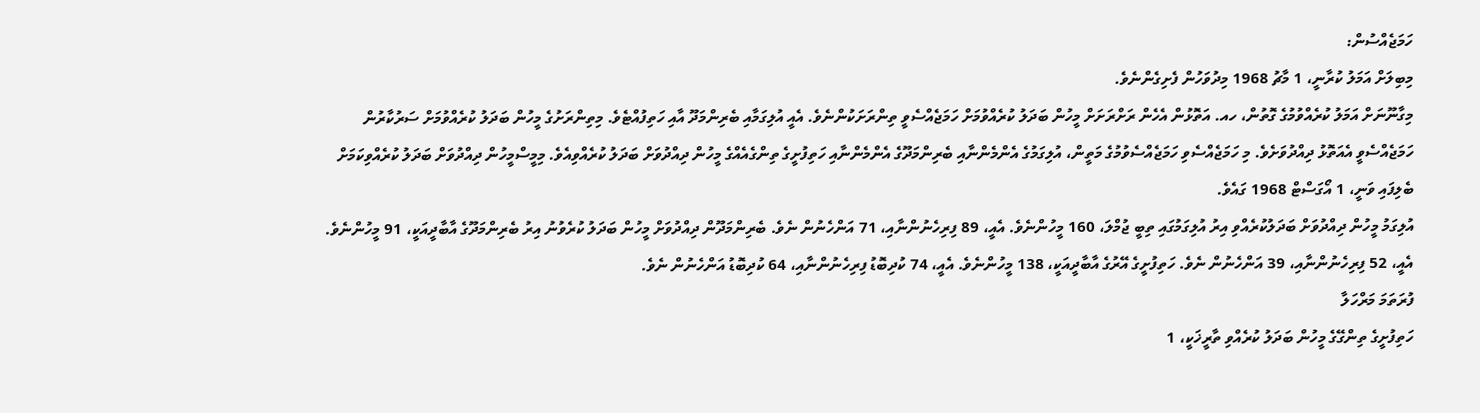ހަމަޖެއްސުން:
މިބިލަށް އަމަލު ކުރާނީ، 1 މާޗު 1968 މިދުވަހުން ފެށިގެންނެވެ.
މިގާނޫނަށް އަމަލު ކުރެއްވުމުގެ ގޮތުން، ހއ. އަތޮޅުން އެހެން ރަށްރަށަށް މީހުން ބަދަލު ކުރެއްވުމަށް ހަމަޖެއްސެވީ ތިންރަށަކުންނެވެ. އެއީ އުލިގަމާއި ބެރިންމަދޫ އާއި ހަތިފުއްޓެވެ. މިތިންރަށުގެ މީހުން ބަދަލު ކުރެއްވުމަށް ސަރުކާރުން ހަމަޖެއްސެވީ އެއަތޮޅު ދިއްދުވަށެވެ. މި ހަމަޖެއްސެވި ހަމަޖެއްސެވުމުގެ މަތީން، އުލިގަމުގެ އެންމެންނާއި ބެރިންމަދޫގެ އެންމެންނާއި ހަތިފުށީގެ ތިންގެއެއްގެ މީހުން ދިއްދުވަށް ބަދަލު ކުރެއްވިއެވެ. މިމީސްމީހުން ދިއްދުވަށް ބަދަލު ކުރެއްވިކަމަށް ބެލިފައި ވަނީ، 1 އޯގަސްޓް 1968 ގައެވެ.
އުލިގަމު މީހުން ދިއްދުވަށް ބަދަލުކުރެއްވި އިރު އުލިގަމުގައި ތިބީ ޖުމްލަ، 160 މީހުންނެވެ. އެއީ، 89 ފިރިހެނުންނާއި، 71 އަންހެނުން ނެވެ. ބެރިންމަދޫން ދިއްދުވަށް މީހުން ބަދަލު ކުރެވުނު އިރު ބެރިންމަދޫގެ އާބާދީއަކީ، 91 މީހުންނެވެ. އެއީ، 52 ފިރިހެނުންނާއި، 39 އަންހެނުން ނެވެ. ހަތިފުށީގެ އޭރުގެ އާބާދީއަކީ، 138 މީހުންނެވެ. އެއީ، 74 ކުދިބޮޑު ފިރިހެނުންނާއި، 64 ކުދިބޮޑު އަންހެނުން ނެވެ.
ފުރަތަމަ މަރްހަލާ
ހަތިފުށީގެ ތިންގޭގެ މީހުން ބަދަލު ކުރެއްވި ތާރީޚަކީ، 1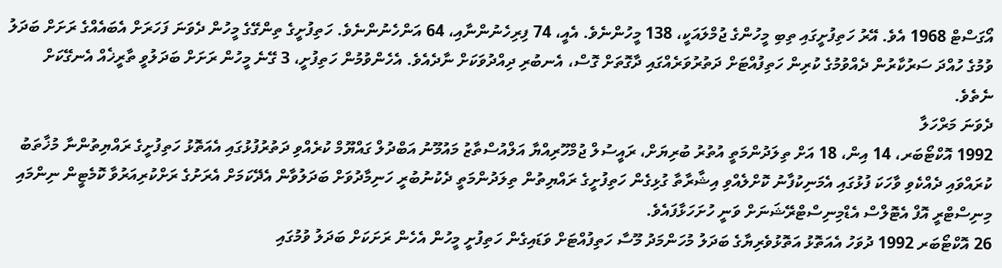އޯގަސްޓް 1968 އެވެ. އޭރު ހަތިފުށީގައި ތިބި މީހުންގެ ޖުމްލައަކީ، 138 މީހުންނެވެ. އެއީ، 74 ފިރިހެނުންނާއި، 64 އަންހެނުންނެވެ. ހަތިފުށީގެ ތިންގޭގެ މީހުން ދެވަނަ ފަހަރަށް އެބައެއްގެ ރަށަށް ބަދަލު ވުމުގެ ހުއްދަ ސަރުކާރުން ދެއްވުމުގެ ކުރިން ހަތިފުއްޓަށް ދަތުރުވަރެއްގައި ދާގޮތަށް ގޮސް، އެނބުރި ދިއްދުވަކަށް ނާދެއެވެ. އެހެންވުމުން ހަތިފުށީ، 3 ގޭނެ މީހުން ރަށަށް ބަދަލުވީ ތާރީޚެއް އެނގޭކަށް ނެތެވެ.
ދެވަނަ މަރްހަލާ
1992 އޮކްޓޯބަރ، 14 އިން، 18 އަށް ތިލަދުންމަތީ އުތުރު ބުރިޔަށް، ރައީސުލް ޖުމްހޫރިއްޔާ އަލްއުސްތާޒު މައުމޫނު އަބްދުލް ގައްޔޫމް ކުރެއްވި ދަތުރުފުޅުގައި އެއަތޮޅު ހަތިފުށީގެ ރައްޔިތުންނާ މުޚާތަބު ކުރައްވައި ދެއްކެވި ވާހަކަ ފުޅުގައި އެމަނިކުފާނު ކޮށްލެއްވި އިޝާރާތާ ގުޅިގެން ހަތިފުށީގެ ރައްޔިތުން ތިލަދުންމަތީ ދެކުނުބުރީ ހަނިމާދުވަށް ބަދަލުވާން އެދޭކަމަށް އެރަށުގެ ރަށްކުރިއަރުވާ ކޮމެޓީން ނިންމައި މިނިސްޓްރީ އޮފް އެޓޮލްސް އެޑްމިނިސްޓްރޭޝަނަށް ވަނީ ހުށަހަޅާފައެވެ.
26 އޮކްޓޯބަރ 1992 ދުވަހު އެއަތޮޅު އަތޮޅުވެރިޔާގެ ބަދަލު މުހަންމަދު މޫސާ ހަތިފުއްޓަށް ވަޑައިގެން ހަތިފުށީ މީހުން އެހެން ރަށަކަށް ބަދަލު ވުމުގައި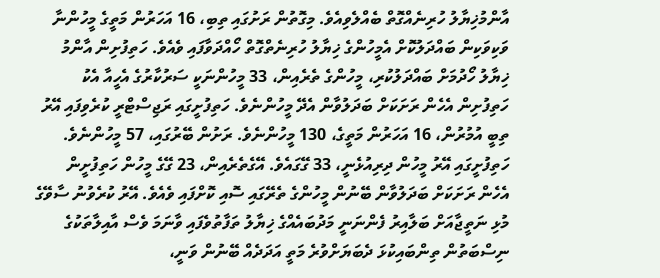އާންމުޚިޔާލު ހުރިނެއްގޮތް ބެއްލެވިއެވެ. މިގޮތުން ރަށުގައި ތިބި، 16 އަހަރުން މަތީގެ މީހުންނާ ވަކިވަކިން ބައްދަލުކޮށް އެމީހުންގެ ޚިޔާލު ހުރިނެތްގޮތް ހޯއްދަވާފައި ވެއެވެ. ހަތިފުށިން އާންމު ޚިޔާލު ހޯދުމަށް ބައްދަލުކުރި، މީހުންގެ ތެރެއިން، 33 މީހުންނަކީ ސަރުކާރުގެ އެހީއާ އެކު ހަތިފުށިން އެހެން ރަށަކަށް ބަދަލުވާން އެދޭ މީހުންނެވެ. ހަތިފުށީގައި ރަޖިސްޓްރީ ކުރެވިފައި އޭރު ތިބީ އުމުރުން، 16 އަހަރުން މަތީގެ، 130 މީހުންނެވެ. ރަށުން ބޭރުގައި، 57 މީހުންނެވެ. ހަތިފުށީގައި އޭރު މީހުން ދިރިއުޅެނީ، 33 ގޭގައެވެ. އޭގެތެރެއިން، 23 ގޭގެ މީހުން ހަތިފުށީން އެހެން ރަށަކަށް ބަދަލުވާން ބޭނުން މީހުންގެ ތެރޭގައި ސޮއި ކޮށްފައި ވެއެވެ. އޭރު ކުރެވުނު ސާވޭގެ މުޅި ނަތީޖާއަށް ބަލާއިރު ފެންނަނީ މަދުބައެއްގެ ޚިޔާލު ތަފާތުވެފައި ވާނަމަ ވެސް އާއިލާތަކުގެ ނިސްބަތުން ތިންބައިކުޅަ ދެބަޔަށްވުރެ މަތީ އަދަދެއް ބޭނުން ވަނީ،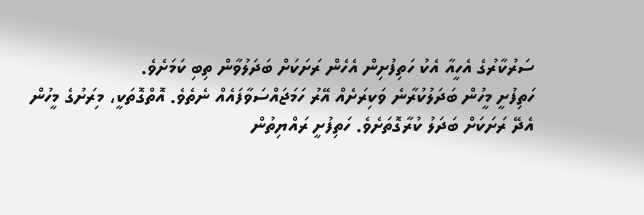ސަރުކާރުގެ އެހީއާ އެކު ހަތިފުށިން އެހެން ރަށަކަށް ބަދަލުވާން ތިބި ކަމަށެވެ.
ހަތިފުށީ މީހުން ބަދަލުކުރާނެ ވަކިރަށެއް އޭރު ހަމަޖައްސަވާފައެއް ނެތެވެ. އޮތްގޮތަކީ، މިރަށުގެ މީހުން އެދޭ ރަށަކަށް ބަދަލު ކުރާގޮތަށެވެ. ހަތިފުށީ ރައްޔިތުން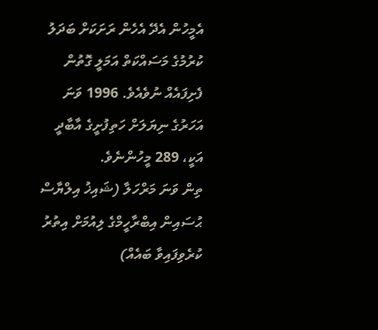އެމީހުން އެދޭ އެހެން ރަށަކަށް ބަދަލު ކުރުމުގެ މަސައްކަތް އަމަލީ ގޮތުން ފެށިފައެއް ނުވެއެވެ. 1996 ވަނަ އަހަރުގެ ނިޔަލަށް ހަތިފުށީގެ އާބާދީ އަކީ، 289 މީހުންނެވެ.
ތިން ވަނަ މަރްހަލާ (ޝައިޚު އިލްޔާސް ޙުސައިން އިބްރާހީމްގެ ލިއުމަށް އިތުރު ކުރެވިފައިވާ ބައެއް)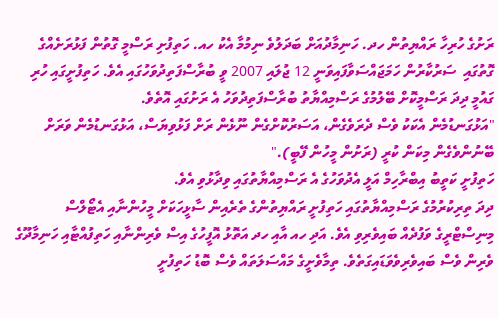ރަށުގެ ހުރިހާ ރައްޔިތުން ހދ. ހަނިމާދުއަށް ބަދަލުވެ ނިމުމާ އެކު ހއ. ހަތިފުށި ރަސްމީ ގޮތުން ފަޅުރަށެއްގެ ގޮތުގައި  ސަރުކާރުން ހަމަޖައްސަވާފައިވަނީ 12 ޖުލައި 2007 ވީ ބުރާސްފަތިދުވަހުގައި އެވެ. ހަތިފުށީގައި ހުރި ގައުމީ ދިދަ ރަސްމީކޮށް ބޭލުމުގެ ރަސްމިއްޔާތު ބުރާސްފަތިދުވަހު އެ ރަށުގައި އޮތެވެ.
"އަޅުގަނޑުމެން އެކަކު ވެސް ދެރަވެގެން، އަސަރުކޮށްގެން ނޫޅެން ރަށް ފަޅުވިޔަސް، އަޅުގަނޑުމެން ވަރަށް ބޭނުންވެގެން މިކަން ކުރީ (ރަށުން މީހުން ފޭބީ)."
ހަތިފުށީ ކަތީބު އިބްރާހިމް އަލީ އެދުވަހުގެ އެ ރަސްމިއްޔާތުގައި ވިދާޅުވި އެވެ.
ދިދަ ތިރިކުރުމުގެ ރަސްމިއްޔާތުގައި ހަތިފުށީ ރައްޔިތުންގެ ތެރެއިން ސާޅީހަކަށް މީހުންނާއި އެޓޯލްސް މިނިސްޓްރީގެ ވަފުދެއް ބައިވެރިވި އެވެ. އަދި ހއ އާއި ހދ އަތޮޅު އޮފީހުގެ އިސް ވެރިންނާއި ހަތިފުއްޓާއި ހަނިމާދޫގެ ވެރިން ވެސް ބައިވެރިވެވަޑައިގަތެވެ. ތިމާވެށީގެ މައްސަލަތައް ވެސް ބޮޑު ހަތިފުށީ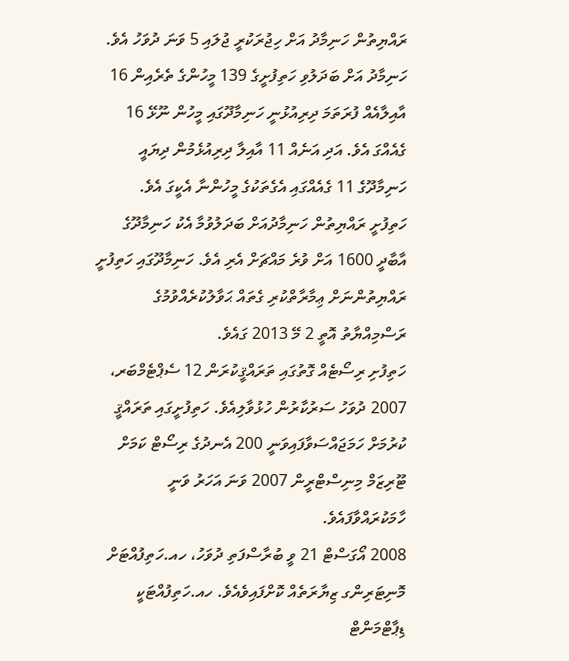ރައްޔިތުން ހަނިމާދު އަށް ހިޖުރަކުރީ ޖުލައި 5 ވަނަ ދުވަހު އެވެ. ހަނިމާދު އަށް ބަދަލުވި ހަތިފުށީގެ 139 މީހުންގެ ތެރެއިން 16 އާއިލާއެއް ފުރަތަމަ ދިރިއުޅުނީ ހަނިމާދޫގައި މީހުން ނޫޅޭ 16 ގެއެއްގަ އެވެ. އަދި އަނެއް 11 އާއިލާ ދިރިއުޅެމުން ދިޔައީ ހަނިމާދޫގެ 11 ގެއެއްގައި އެގެތަކުގެ މީހުންނާ އެކީގަ އެވެ.
ހަތިފުށީ ރައްޔިތުން ހަނިމާދުއަށް ބަދަލުވުމާ އެކު ހަނިމާދޫގެ އާބާދީ 1600 އަށް ވުރެ މައްޗަށް އެރި އެވެ. ހަނިމާދޫގައި ހަތިފުށީ ރައްޔިތުންނަށް ޢިމާރާތްކުރި ގެތައް ޙަވާލުކުރެއްވުމުގެ ރަސްމިއްޔާތު އޮތީ 2 މޭ 2013 ގައެވެ.
ހަތިފުށި ރިސޯޓެއް ގޮތުގައި ތަރައްޤީކުރަން 12 ސެޕްޓެމްބަރ، 2007 ދުވަހު ސަރުކާރުން ހުޅުވާލިއެވެ. ހަތިފުށީގައި ތަރައްޤީ ކުރުމަށް ހަމަޖައްސަވާފައިވަނީ 200 އެނދުގެ ރިސޯޓް ކަމަށް ޓޫރިޒަމް މިނިސްޓްރީން 2007 ވަނަ އަހަރު ވަނީ ހާމަކުރައްވާފައެވެ.
2008 އޯގަސްޓް 21 ވީ ބުރާސްފަތި ދުވަހު، ހއ.ހަތިފުއްޓަށް މޮނިޓަރިންގ ޒިޔާރަތެއް ކޮށްފައިވެއެވެ. ހއ.ހަތިފުއްޓަކީ ޑިޕާޓްމަންޓް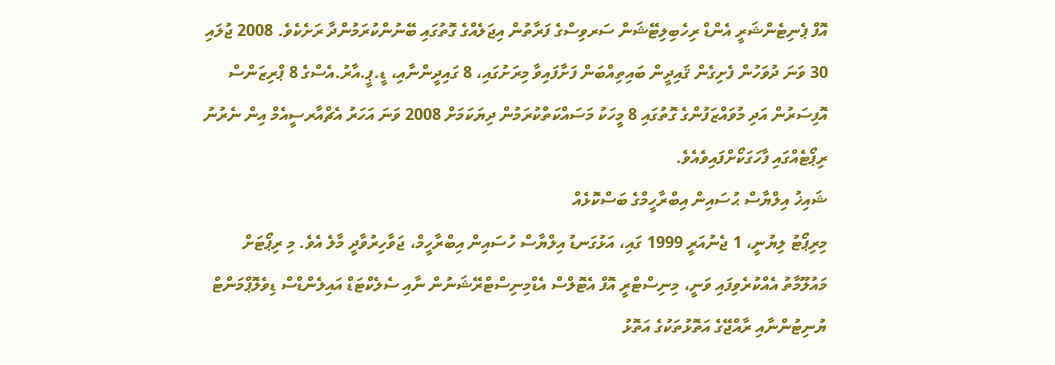އޮފް ޕެނިޓެންޝަރީ އެންޑް ރިހެބިލިޓޭޝަން ސަރވިސްގެ ފަރާތުން އިޖަލެއްގެ ގޮތުގައި ބޭނުންކުރަމުންދާ ރަށެކެވެ. 2008 ޖުލައި 30 ވަނަ ދުވަހުން ފެށިގެން ޤައިދީން ބައިތިއްބަން ފަށާފައިވާ މިރަށުގައި، 8 ގައިދީންނާއި، ޑީ.ޕީ.އާރު.އެސްގެ 8 ޕްރިޒަންސް އޮފިސަރުން އަދި މުވައްޒަފުންގެ ގޮތުގައި 8 މީހަކު މަސައްކަތްކުރަމުން ދިޔަކަމަށް 2008 ވަނަ އަހަރު އެޗްއާރސީއެމް އިން ނެރުނު ރިޕޯޓެއްގައި ފާހަގަކޯށްފައިވެއެވެ.
ޝައިޚު އިލްޔާސް ޙުސައިން އިބްރާހީމްގެ ބަސްކޮޅެއް
މިރިޕޯޓު ލިޔުނީ، 1 ޖެނުއަރީ 1999 ގައި، އަޅުގަނޑު އިލްޔާސް ހުސައިން އިބްރާހީމް، ޖަވާހިރުވާދީ މާލެ އެވެ. މި ރިޕޯޓަށް މައުލޫމާތު އެއްކުރެވިފައި ވަނީ، މިނިސްޓްރީ އޮފް އެޓޮލްސް އެޑްމިނިސްޓްރޭޝަނުން ނާއި ސެލެކްޓަޑް އައިލެންޑްސް ޑިވެލޮޕްމަންޓް ޔުނިޓުންނާއި ރާއްޖޭގެ އަތޮޅުތަކުގެ އަތޮޅު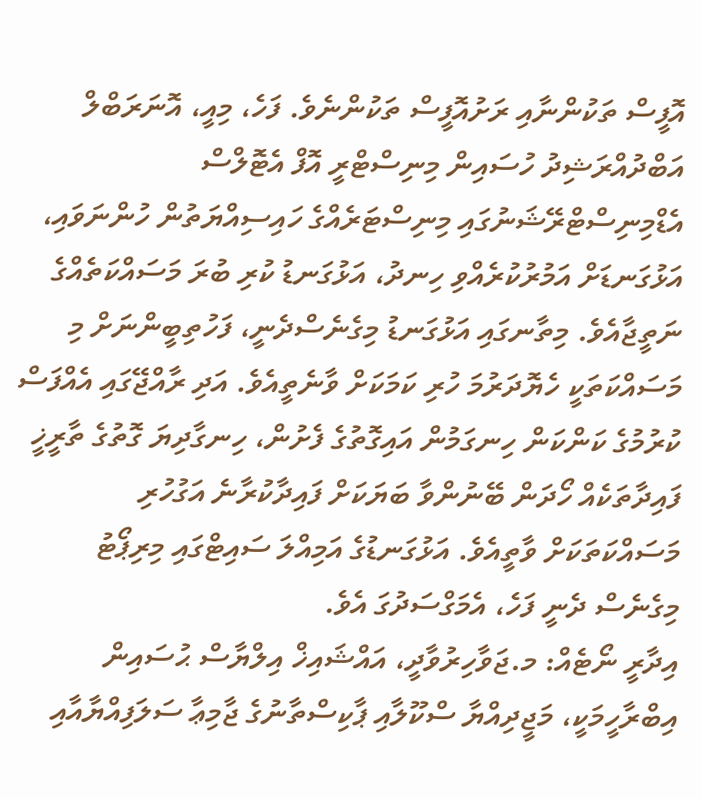އޮފީސް ތަކުންނާއި ރަށުއޮފީސް ތަކުންނެވެ. ފަހެ، މިއީ، އޮނަރަބްލް އަބްދުއްރަޝިދު ހުސައިން މިނިސްޓްރީ އޮފް އެޓޮލްސް އެޑްމިނިސްޓްރޭޝަނުގައި މިނިސްޓަރެއްގެ ހައިސިއްޔަތުން ހުންނަވައި، އަޅުގަނޑަށް އަމުރުކުރެއްވި ހިނދު، އަޅުގަނޑު ކުރި ބުރަ މަސައްކަތެއްގެ ނަތީޖާއެވެ. މިތާނގައި އަޅުގަނޑު މިގެނެސްދެނީ، ފަހުތިބީންނަށް މި މަސައްކަތަކީ ހެޔޮދަރުމަ ހުރި ކަމަކަށް ވާނެތީއެވެ. އަދި ރާއްޖޭގައި އެއްފަސް ކުރުމުގެ ކަންކަން ހިނގަމުން އައިގޮތުގެ ފެށުން، ހިނގާދިޔަ ގޮތުގެ ތާރީޚީ ފައިދާތަކެއް ހޯދަން ބޭނުންވާ ބަޔަކަށް ފައިދާކުރާނެ އަގުހުރި މަސައްކަތަކަށް ވާތީއެވެ. އަޅުގަނޑުގެ އަމިއްލަ ސައިޓްގައި މިރިޕޯޓު މިގެނެސް ދެނީ ފަހެ، އެމަގްސަދުގަ އެވެ.
އިދާރީ ނޯޓެއް: މ.ޖަވާހިރުވާދީ، އައްޝައިޚް އިލްޔާސް ޙުސައިން އިބްރާހީމަކީ، މަޖީދިއްޔާ ސްކޫލާއި ޕާކިސްތާނުގެ ޖާމިޢާ ސަލަފިއްޔާއާއި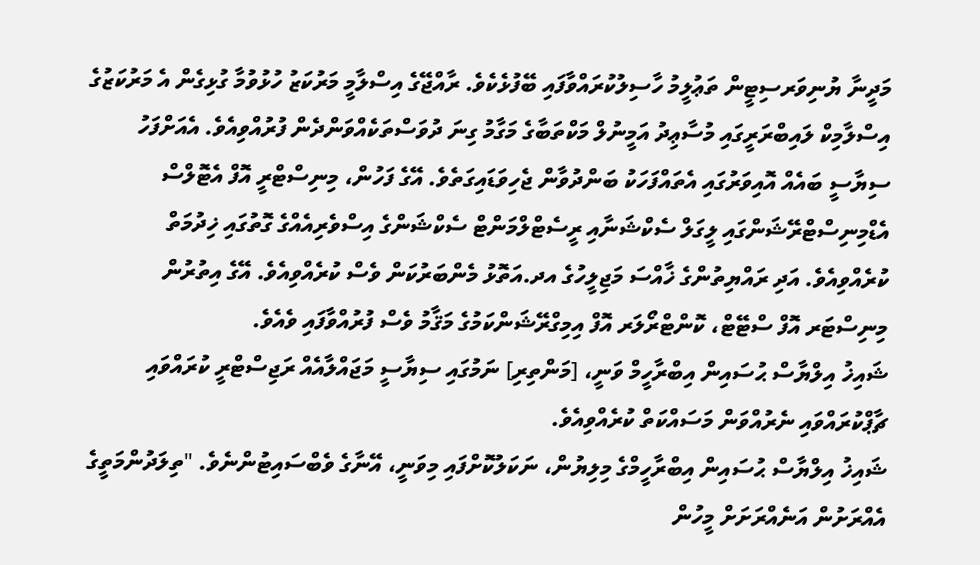މަދީނާ ޔުނިވަރސިޓީން ތަޢުލީމު ހާސިލުކުރައްވާފައި ބޭފުޅެކެވެ. ރާއްޖޭގެ އިސްލާމީ މަރުކަޒު ހުޅުވުމާ ގުޅިގެން އެ މަރުކަޒުގެ އިސްލާމިކް ލައިބްރަރީގައި މުސާޢިދު އަމީނުލް މަކްތަބާގެ މަގާމު ގިނަ ދުވަސްތަކެއްވަންދެން ފުރުއްވިއެވެ. އެއަށްފަހު ސިޔާސީ ބައެއް އޮއިވަރުގައި އެތައްފަހަކު ބަންދުވާން ޖެހިވަޑައިގަތެވެ. އޭގެ ފަހުން، މިނިސްޓްރީ އޮފް އެޓޮލްސް އެޑްމިނިސްޓްރޭޝަންގައި ލީގަލް ސެކްޝަނާއި ރީސެޓްލްމަންޓް ސެކްޝަންގެ އިސްވެރިއެއްގެ ގޮތުގައި ޚިދުމަތް ކުރެއްވިއެވެ. އަދި ރައްޔިތުންގެ ޚާއްސަ މަޖިލީހުގެ އދ.އަތޮޅު މެންބަރުކަން ވެސް ކުރެއްވިއެވެ. އޭގެ އިތުރުން މިނިސްޓަރ އޮފް ސްޓޭޓް، ކޮންޓްރޯލަރ އޮފް އިމިގްރޭޝަންކަމުގެ މަޤާމު ވެސް ފުރުއްވާފައި ވެއެވެ.
ޝައިޚު އިލްޔާސް ޙުސައިން އިބްރާހީމް ވަނީ، [މަންތިރި] ނަމުގައި ސިޔާސީ މަޖައްލާއެއް ރަޖިސްޓްރީ ކުރައްވައި ޗާޕްކުރައްވައި ނެރުއްވަން މަސައްކަތް ކުރެއްވިއެވެ.
ޝައިޚު އިލްޔާސް ޙުސައިން އިބްރާހީމްގެ މިލިޔުން، ނަކަލުކޮށްފައި މިވަނީ، އޭނާގެ ވެބްސައިޓުންނެވެ. "ތިލަދުންމަތީގެ އެއްރަށުން އަނެއްރަށަށް މީހުން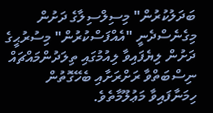ބަދަލުކުރުން" މިސިލްސިލާގެ ދަށުން މިގެނެސްދެނީ "އެއްފަސްކުރުން" މިސުރުޙީގެ ދަށުން ލިޔެފައިވާ ލިއުމުގައި ތިލަދުންމައްޗައް ނިސްބަތްވާ ރަށްރަށާއި ބެހޭގޮތުން ހިމަނާފައިވާ މަޢުލޫމާތެވެ.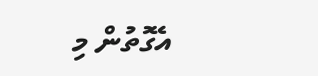އެގޮތުން މި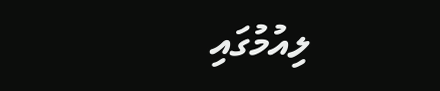ލިއުމުގައި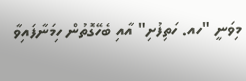މިވަނީ "ހއ. ހަތިފުށި" އާއި ބެހޭގޮތުން ހިމަނާފައިވާ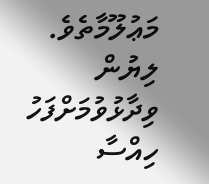މަޢުލޫމާތެވެ.
ލިޔުން ވިދާޅުވުމަށްފަހު ހިއްސާ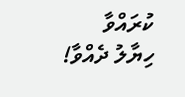ކުރައްވާ
ހިޔާލު ދެއްވާ!